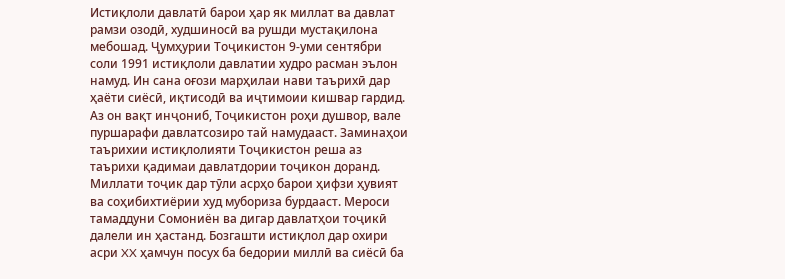Истиқлоли давлатӣ барои ҳар як миллат ва давлат рамзи озодӣ, худшиносӣ ва рушди мустақилона мебошад. Ҷумҳурии Тоҷикистон 9-уми сентябри соли 1991 истиқлоли давлатии худро расман эълон намуд. Ин сана оғози марҳилаи нави таърихӣ дар ҳаёти сиёсӣ, иқтисодӣ ва иҷтимоии кишвар гардид. Аз он вақт инҷониб, Тоҷикистон роҳи душвор, вале пуршарафи давлатсозиро тай намудааст. Заминаҳои таърихии истиқлолияти Тоҷикистон реша аз таърихи қадимаи давлатдории тоҷикон доранд.
Миллати тоҷик дар тӯли асрҳо барои ҳифзи ҳувият ва соҳибихтиёрии худ мубориза бурдааст. Мероси тамаддуни Сомониён ва дигар давлатҳои тоҷикӣ далели ин ҳастанд. Бозгашти истиқлол дар охири асри XX ҳамчун посух ба бедории миллӣ ва сиёсӣ ба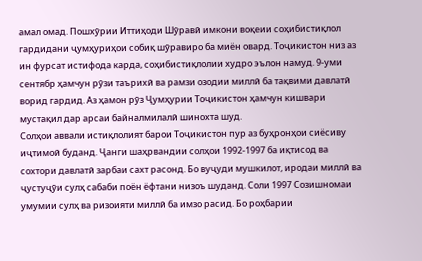амал омад. Пошхӯрии Иттиҳоди Шӯравӣ имкони воқеии соҳибистиқлол гардидани ҷумҳуриҳои собиқ шӯравиро ба миён овард. Тоҷикистон низ аз ин фурсат истифода карда, соҳибистиқлолии худро эълон намуд. 9-уми сентябр ҳамчун рӯзи таърихӣ ва рамзи озодии миллӣ ба тақвими давлатӣ ворид гардид. Аз ҳамон рӯз Ҷумҳурии Тоҷикистон ҳамчун кишвари мустақил дар арсаи байналмилалӣ шинохта шуд.
Солҳои аввали истиқлолият барои Тоҷикистон пур аз буҳронҳои сиёсиву иҷтимоӣ буданд. Ҷанги шаҳрвандии солҳои 1992-1997 ба иқтисод ва сохтори давлатӣ зарбаи сахт расонд. Бо вуҷуди мушкилот, иродаи миллӣ ва ҷустуҷӯи сулҳ сабаби поён ёфтани низоъ шуданд. Соли 1997 Созишномаи умумии сулҳ ва ризоияти миллӣ ба имзо расид. Бо роҳбарии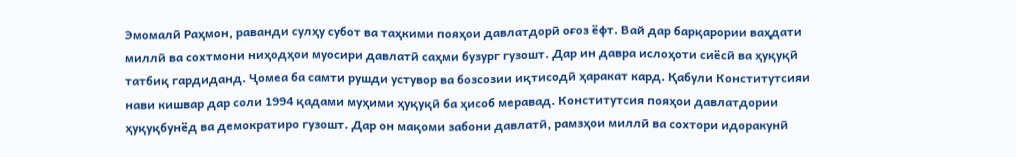Эмомалӣ Раҳмон, раванди сулҳу субот ва таҳкими пояҳои давлатдорӣ оғоз ёфт. Вай дар барқарории ваҳдати миллӣ ва сохтмони ниҳодҳои муосири давлатӣ саҳми бузург гузошт. Дар ин давра ислоҳоти сиёсӣ ва ҳуқуқӣ татбиқ гардиданд. Ҷомеа ба самти рушди устувор ва бозсозии иқтисодӣ ҳаракат кард. Қабули Конститутсияи нави кишвар дар соли 1994 қадами муҳими ҳуқуқӣ ба ҳисоб меравад. Конститутсия пояҳои давлатдории ҳуқуқбунёд ва демократиро гузошт. Дар он мақоми забони давлатӣ, рамзҳои миллӣ ва сохтори идоракунӣ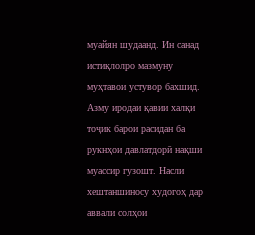муайян шудаанд. Ин санад истиқлолро мазмуну муҳтавои устувор бахшид.
Азму иродаи қавии халқи тоҷик барои расидан ба рукнҳои давлатдорӣ нақши муассир гузошт. Насли хештаншиносу худогоҳ дар аввали солҳои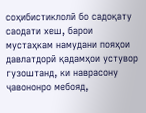соҳибистиклолӣ бо садоқату саодати хеш, барои мустаҳкам намудани пояҳои давлатдорӣ қадамҳои устувор гузоштанд, ки наврасону ҷавононро мебояд,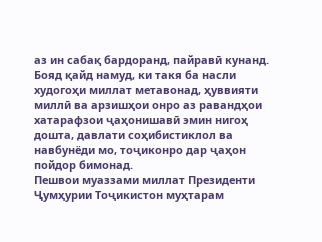аз ин сабақ бардоранд, пайравӣ кунанд. Бояд қайд намуд, ки такя ба насли худогоҳи миллат метавонад, ҳуввияти миллӣ ва арзишҳои онро аз равандҳои хатарафзои ҷаҳонишавӣ эмин нигоҳ дошта, давлати соҳибистиклол ва навбунёди мо, тоҷиконро дар ҷаҳон пойдор бимонад.
Пешвои муаззами миллат Президенти Ҷумҳурии Тоҷикистон муҳтарам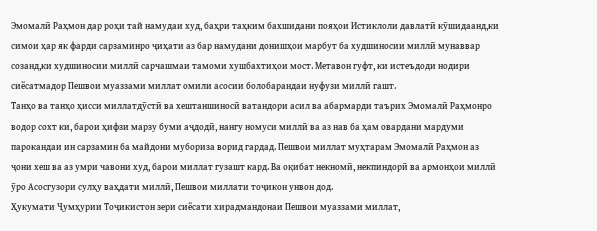Эмомалӣ Раҳмон дар роҳи тай намудаи худ, баҳри таҳким бахшидани пояҳои Истиклоли давлатӣ кӯшидаанд,ки симои ҳар як фарди сарзаминро ҷиҳати аз бар намудани донишҳои марбут ба худшиносии миллӣ мунаввар созанд,ки худшиносии миллӣ сарчашмаи тамоми хушбахтиҳои мост. Метавон гуфт, ки истеъдоди нодири сиёсатмадор Пешвои муаззами миллат омили асосии болобарандаи нуфузи миллӣ гашт.
Танҳо ва танҳо ҳисси миллатдӯстӣ ва хештаншиносӣ ватандори асил ва абармарди таърих Эмомалӣ Раҳмонро водор сохт ки, барои ҳифзи марзу буми аҷдодӣ, нангу номуси миллӣ ва аз нав ба ҳам овардани мардуми парокандаи ин сарзамин ба майдони мубориза ворид гардад. Пешвои миллат муҳтарам Эмомалӣ Раҳмон аз ҷони хеш ва аз умри чавони худ, барои миллат гузашт кард. Ва оқибат некномӣ, некпиндорӣ ва армонҳои миллӣ ӯро Асосгузори сулҳу ваҳдати миллӣ, Пешвои миллати тоҷикон унвон дод.
Ҳукумати Ҷумҳурии Тоҷикистон зери сиёсати хирадмандонаи Пешвои муаззами миллат,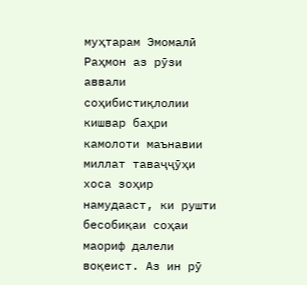муҳтарам Эмомалӣ Раҳмон аз рӯзи аввали соҳибистиқлолии кишвар баҳри камолоти маънавии миллат таваҷҷӯҳи хоса зоҳир намудааст, ки рушти бесобиқаи соҳаи маориф далели воқеист. Аз ин рӯ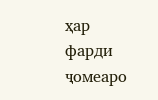ҳар фарди ҷомеаро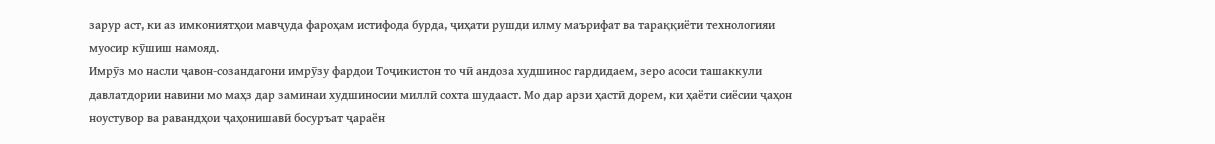зарур аст, ки аз имкониятҳои мавҷуда фароҳам истифода бурда, ҷиҳати рушди илму маърифат ва тараққиёти технологияи муосир кӯшиш намояд.
Имрӯз мо насли ҷавон-созандагони имрӯзу фардои Тоҷикистон то чӣ андоза худшинос гардидаем, зеро асоси ташаккули давлатдории навини мо маҳз дар заминаи худшиносии миллӣ сохта шудааст. Мо дар арзи ҳастӣ дорем, ки ҳаёти сиёсии ҷаҳон ноустувор ва равандҳои ҷаҳонишавӣ босуръат ҷараён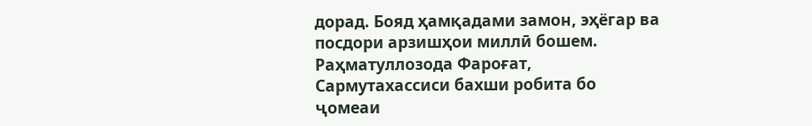дорад. Бояд ҳамқадами замон, эҳёгар ва посдори арзишҳои миллӣ бошем.
Раҳматуллозода Фароғат,
Сармутахассиси бахши робита бо ҷомеаи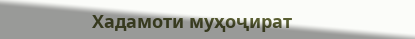Хадамоти муҳоҷират